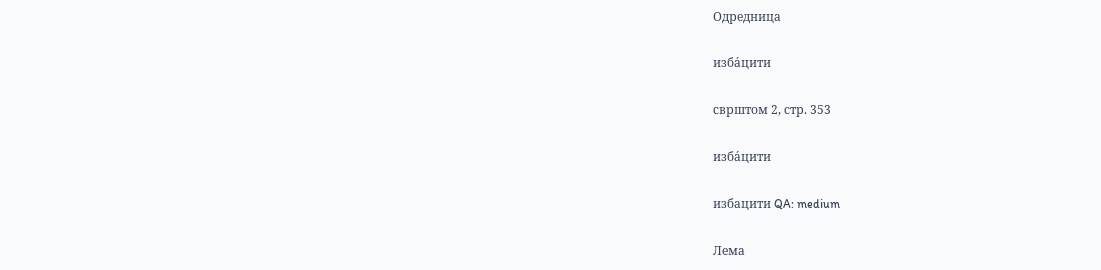Одредница

изба́цити

сврштом 2, стр. 353

изба́цити

избацити QA: medium

Лема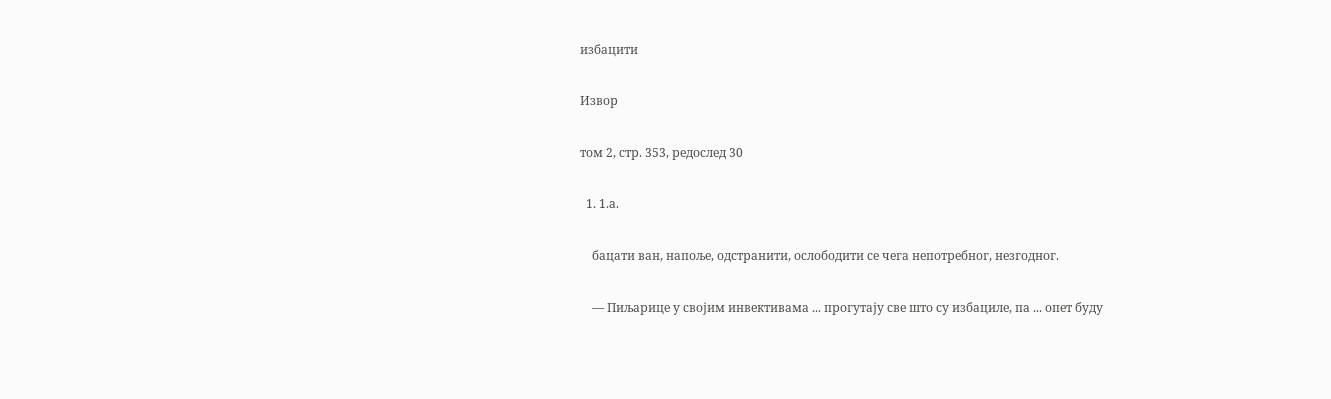избацити

Извор

том 2, стр. 353, редослед 30

  1. 1.а.

    бацати ван, напоље, одстранити, ослободити се чега непотребног, незгодног.

    — Пиљарице у својим инвективама ... прогутају све што су избациле, па ... опет буду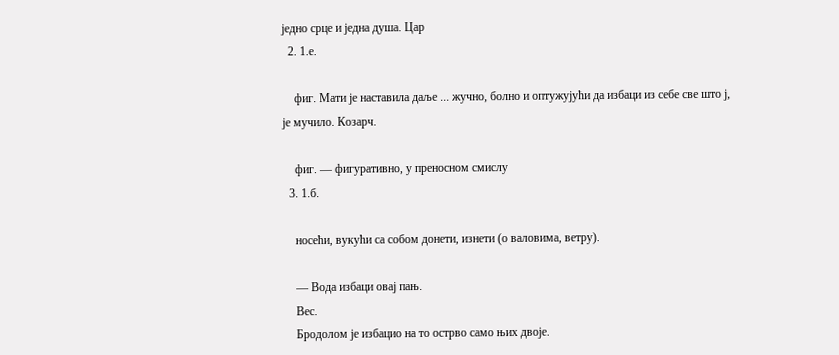једно срце и једна душа. Цар
  2. 1.е.

    фиг. Мати је наставила даље ... жучно, болно и оптужујући да избаци из себе све што ј, је мучило. Козарч.

    фиг. — фигуративно, у преносном смислу
  3. 1.б.

    носећи, вукући са собом донети, изнети (о валовима, ветру).

    — Вода избаци овај пањ.
    Вес.
    Бродолом је избацио на то острво само њих двоје.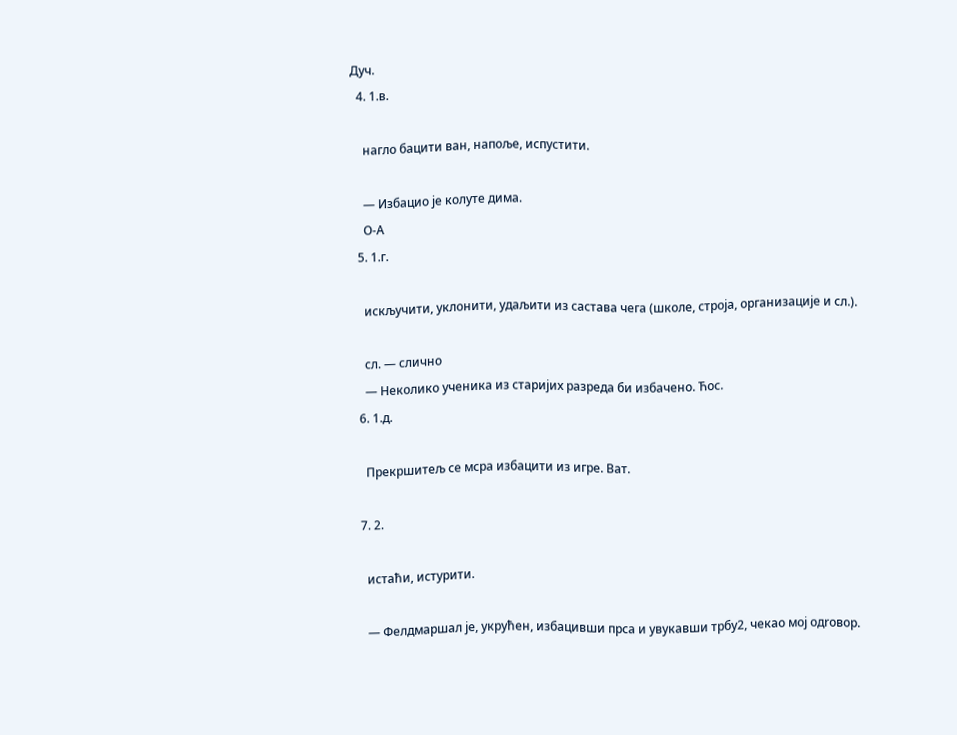Дуч.
  4. 1.в.

    нагло бацити ван, напоље, испустити.

    — Избацио је колуте дима.
    О-А
  5. 1.г.

    искључити, уклонити, удаљити из састава чега (школе, строја, организације и сл.).

    сл. — слично
    — Неколико ученика из старијих разреда би избачено. Ћос.
  6. 1.д.

    Прекршитељ се мсра избацити из игре. Ват.

  7. 2.

    истаћи, истурити.

    — Фелдмаршал је, укрућен, избацивши прса и увукавши трбу2, чекао мој одrовор.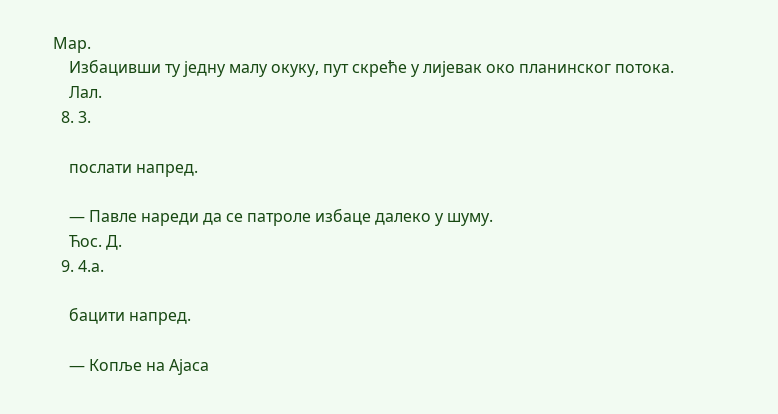Мар.
    Избацивши ту једну малу окуку, пут скреће у лијевак око планинског потока.
    Лал.
  8. 3.

    послати напред.

    — Павле нареди да се патроле избаце далеко у шуму.
    Ћос. Д.
  9. 4.а.

    бацити напред.

    — Копље на Ајаса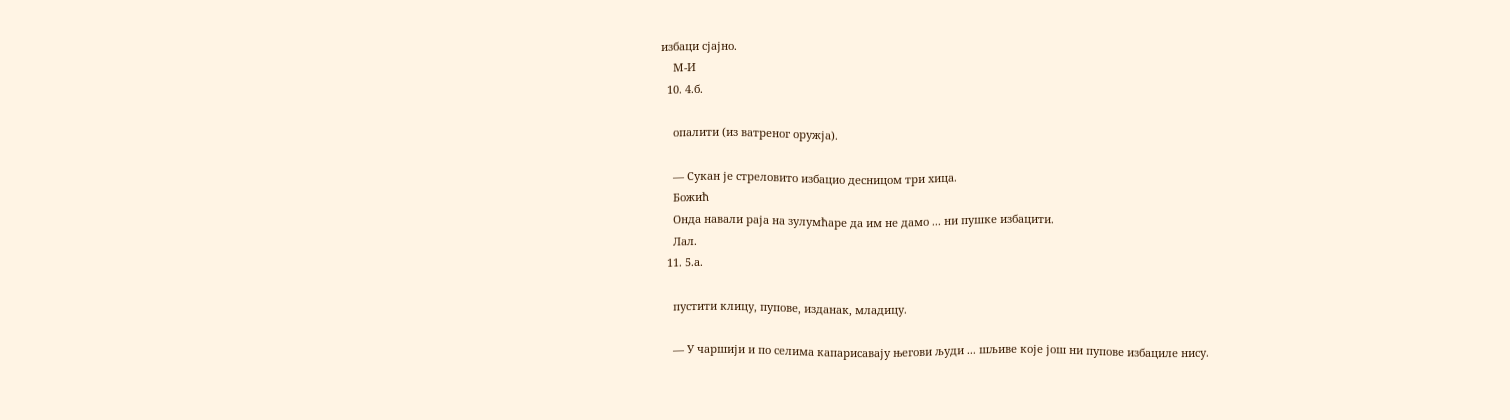избаци сјајно.
    М-И
  10. 4.б.

    опалити (из ватреног оружја).

    — Сукан је стреловито избацио десницом три хица.
    Божић
    Онда навали раја на зулумћаре да им не дамо ... ни пушке избацити.
    Лал.
  11. 5.а.

    пустити клицу, пупове, изданак, младицу.

    — У чаршији и по селима капарисавају његови људи ... шљиве које још ни пупове избациле нису.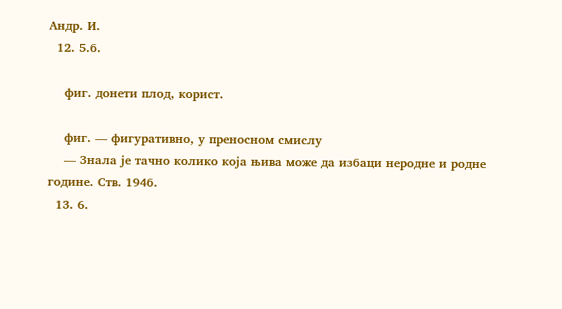Андр. И.
  12. 5.б.

    фиг. донети плод, корист.

    фиг. — фигуративно, у преносном смислу
    — Знала је тачно колико која њива може да избаци неродне и родне године. Ств. 194б.
  13. 6.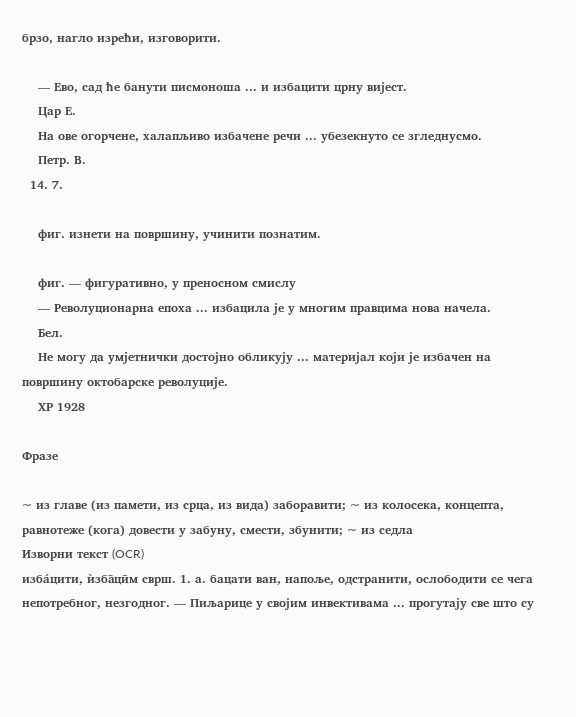брзо, нагло изрећи, изговорити.

    — Ево, сад ће банути писмоноша ... и избацити црну вијест.
    Цар Е.
    На ове огорчене, халапљиво избачене речи ... убезекнуто се згледнусмо.
    Петр. В.
  14. 7.

    фиг. изнети на површину, учинити познатим.

    фиг. — фигуративно, у преносном смислу
    — Револуционарна епоха ... избацила је у многим правцима нова начела.
    Бел.
    Не могу да умјетнички достојно обликују ... материјал који је избачен на површину октобарске револуције.
    ХР 1928

Фразе

~ из главе (из памети, из срца, из вида) заборавити; ~ из колосека, концепта, равнотеже (кога) довести у забуну, смести, збунити; ~ из седла
Изворни текст (OCR)
изба́цити, ѝзба̄цӣм сврш. 1. а. бацати ван, напоље, одстранити, ослободити се чега непотребног, незгодног. — Пиљарице у својим инвективама ... прогутају све што су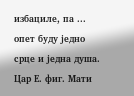избациле, па ... опет буду једно срце и једна душа. Цар Е. фиг. Мати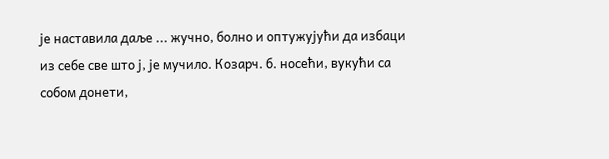је наставила даље ... жучно, болно и оптужујући да избаци из себе све што ј, је мучило. Козарч. б. носећи, вукући са собом донети,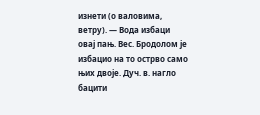изнети (о валовима, ветру). — Вода избаци овај пањ. Вес. Бродолом је избацио на то острво само њих двоје. Дуч. в. нагло бацити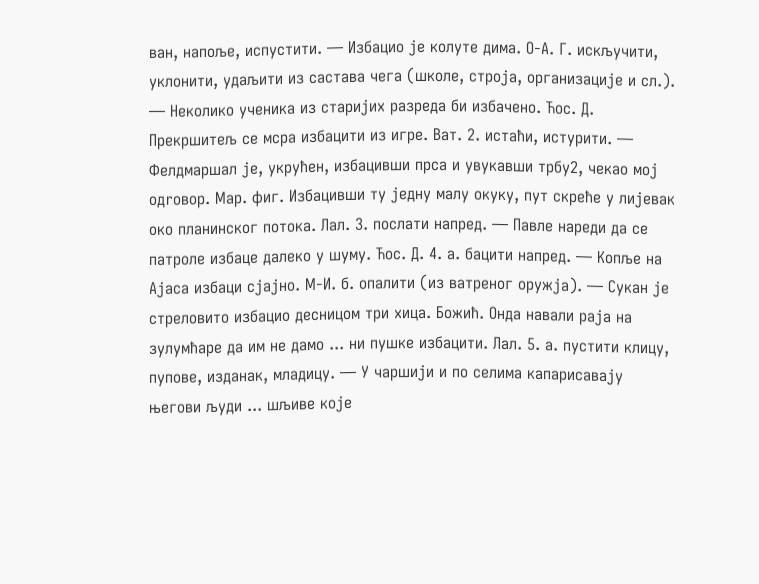ван, напоље, испустити. — Избацио је колуте дима. О-А. Г. искључити, уклонити, удаљити из састава чега (школе, строја, организације и сл.). — Неколико ученика из старијих разреда би избачено. Ћос. Д. Прекршитељ се мсра избацити из игре. Ват. 2. истаћи, истурити. — Фелдмаршал је, укрућен, избацивши прса и увукавши трбу2, чекао мој одrовор. Мар. фиг. Избацивши ту једну малу окуку, пут скреће у лијевак око планинског потока. Лал. 3. послати напред. — Павле нареди да се патроле избаце далеко у шуму. Ћос. Д. 4. а. бацити напред. — Копље на Ајаса избаци сјајно. М-И. б. опалити (из ватреног оружја). — Сукан је стреловито избацио десницом три хица. Божић. Онда навали раја на зулумћаре да им не дамо ... ни пушке избацити. Лал. 5. а. пустити клицу, пупове, изданак, младицу. — У чаршији и по селима капарисавају његови људи ... шљиве које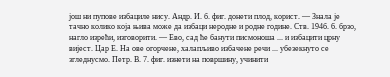још ни пупове избациле нису. Андр. И. б. фиг. донети плод, корист. — Знала је тачно колико која њива може да избаци неродне и родне године. Ств. 194б. 6. брзо, нагло изрећи, изговорити. — Ево, сад ће банути писмоноша ... и избацити црну вијест. Цар Е. На ове огорчене, халапљиво избачене речи ... убезекнуто се згледнусмо. Петр. В. 7. фиг. изнети на површину, учинити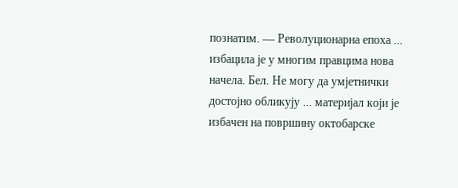познатим. — Револуционарна епоха ... избацила је у многим правцима нова начела. Бел. Не могу да умјетнички достојно обликују ... материјал који је избачен на површину октобарске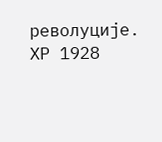револуције. ХР 1928